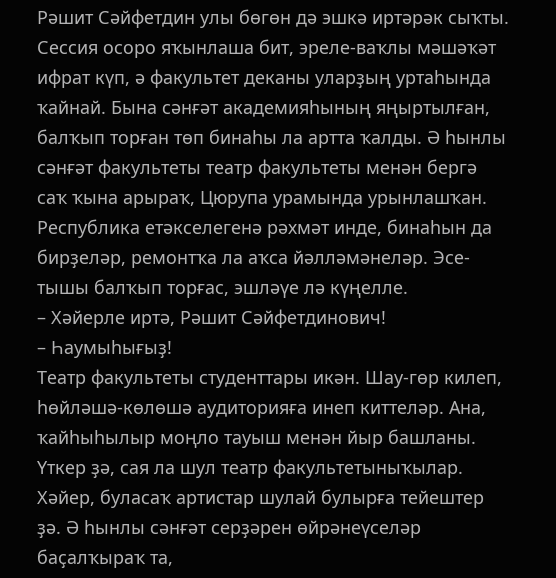Рәшит Сәйфетдин улы бөгөн дә эшкә иртәрәк сыҡты. Сессия осоро яҡынлаша бит, эреле-ваҡлы мәшәҡәт ифрат күп, ә факультет деканы уларҙың уртаһында ҡайнай. Бына сәнғәт академияһының яңыртылған, балҡып торған төп бинаһы ла артта ҡалды. Ә һынлы сәнғәт факультеты театр факультеты менән бергә саҡ ҡына арыраҡ, Цюрупа урамында урынлашҡан. Республика етәкселегенә рәхмәт инде, бинаһын да бирҙеләр, ремонтҡа ла аҡса йәлләмәнеләр. Эсе-тышы балҡып торғас, эшләүе лә күңелле.
– Хәйерле иртә, Рәшит Сәйфетдинович!
– Һаумыһығыҙ!
Театр факультеты студенттары икән. Шау-гөр килеп, һөйләшә-көлөшә аудиторияға инеп киттеләр. Ана, ҡайһыһылыр моңло тауыш менән йыр башланы. Үткер ҙә, сая ла шул театр факультетыныҡылар. Хәйер, буласаҡ артистар шулай булырға тейештер ҙә. Ә һынлы сәнғәт серҙәрен өйрәнеүселәр баҫалҡыраҡ та,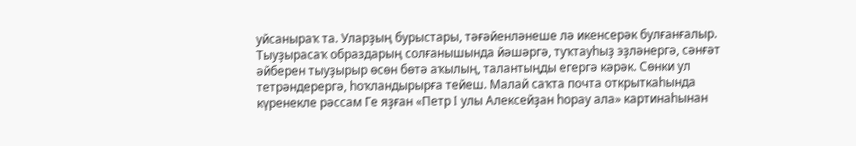уйсаныраҡ та. Уларҙың бурыстары, тәғәйенләнеше лә икенсерәк булғанғалыр. Тыуҙырасаҡ образдарың солғанышында йәшәргә, туҡтауһыҙ эҙләнергә, сәнғәт әйберен тыуҙырыр өсөн бөтә аҡылың, талантыңды егергә кәрәк. Сөнки ул тетрәндерергә, һоҡландырырға тейеш. Малай саҡта почта открыткаһында күренекле рәссам Ге яҙған «Петр I улы Алексейҙан һорау ала» картинаһынан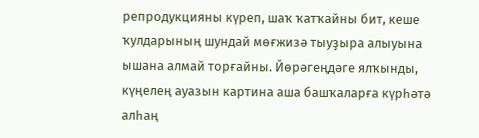репродукцияны күреп, шаҡ ҡатҡайны бит, кеше ҡулдарының шундай мөғжизә тыуҙыра алыуына ышана алмай торғайны. Йөрәгеңдәге ялҡынды, күңелең ауазын картина аша башҡаларға күрһәтә алһаң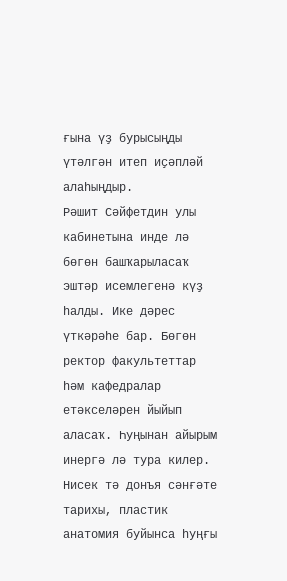ғына үҙ бурысыңды үтәлгән итеп иҫәпләй алаһыңдыр.
Рәшит Сәйфетдин улы кабинетына инде лә бөгөн башҡарыласаҡ эштәр исемлегенә күҙ һалды. Ике дәрес үткәрәһе бар. Бөгөн ректор факультеттар һәм кафедралар етәкселәрен йыйып аласаҡ. Һуңынан айырым инергә лә тура килер. Нисек тә донъя сәнғәте тарихы, пластик анатомия буйынса һуңғы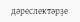дәреслектәрҙе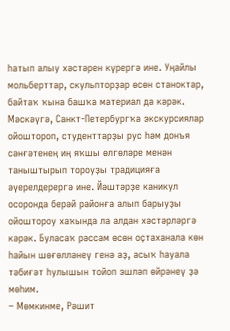һатып алыу хәстәрен күрергә ине. Уңайлы мольберттар, скульпторҙар өсөн станоктар, байтаҡ ҡына башҡа материал да кәрәк. Мәскәүгә, Санкт-Петербургҡа экскурсиялар ойоштороп, студенттарҙы рус һәм донъя сәнғәтенең иң яҡшы өлгөләре менән таныштырып тороуҙы традицияға әүерелдерергә ине. Йәштәрҙе каникул осоронда берәй районға алып барыуҙы ойоштороу хаҡында ла алдан хәстәрләргә кәрәк. Буласаҡ рәссам өсөн оҫтаханала көн һайын шөғөлләнеү генә аҙ, асыҡ һауала тәбиғәт һулышын тойоп эшләп өйрәнеү ҙә мөһим.
– Мөмкинме, Рәшит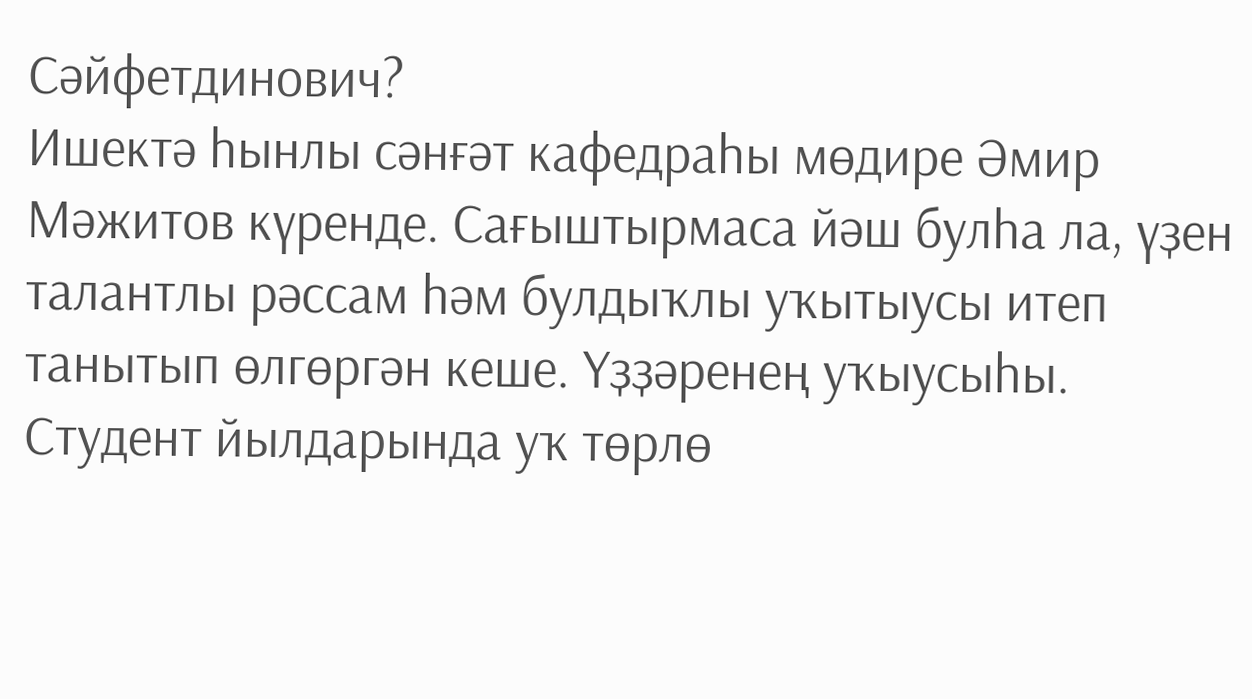Сәйфетдинович?
Ишектә һынлы сәнғәт кафедраһы мөдире Әмир Мәжитов күренде. Сағыштырмаса йәш булһа ла, үҙен талантлы рәссам һәм булдыҡлы уҡытыусы итеп танытып өлгөргән кеше. Үҙҙәренең уҡыусыһы. Студент йылдарында уҡ төрлө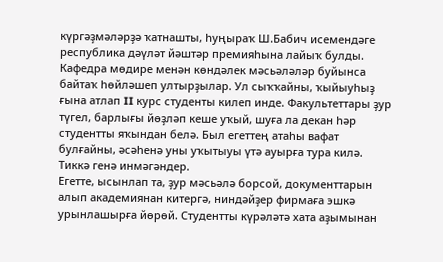күргәҙмәләрҙә ҡатнашты, һуңыраҡ Ш.Бабич исемендәге республика дәүләт йәштәр премияһына лайыҡ булды.
Кафедра мөдире менән көндәлек мәсьәләләр буйынса байтаҡ һөйләшеп ултырҙылар. Ул сыҡҡайны, ҡыйыуһыҙ ғына атлап II курс студенты килеп инде. Факультеттары ҙур түгел, барлығы йөҙләп кеше уҡый, шуға ла декан һәр студентты яҡындан белә. Был егеттең атаһы вафат булғайны, әсәһенә уны уҡытыуы үтә ауырға тура килә. Тиккә генә инмәгәндер.
Егетте, ысынлап та, ҙур мәсьәлә борсой, документтарын алып академиянан китергә, ниндәйҙер фирмаға эшкә урынлашырға йөрөй. Студентты күрәләтә хата аҙымынан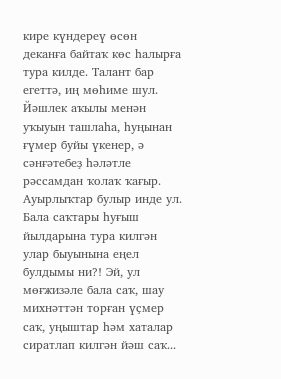кире күндереү өсөн деканға байтаҡ көс һалырға тура килде. Талант бар егеттә, иң мөһиме шул. Йәшлек аҡылы менән уҡыуын ташлаһа, һуңынан ғүмер буйы үкенер, ә сәнғәтебеҙ һәләтле рәссамдан ҡолаҡ ҡағыр. Ауырлыҡтар булыр инде ул. Бала саҡтары һуғыш йылдарына тура килгән улар быуынына еңел булдымы ни?! Эй, ул мөғжизәле бала саҡ, шау михнәттән торған үҫмер саҡ, уңыштар һәм хаталар сиратлап килгән йәш саҡ...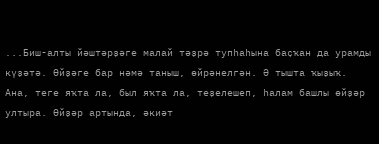...Биш-алты йәштәрҙәге малай тәҙрә тупһаһына баҫҡан да урамды күҙәтә. Өйҙәге бар нәмә таныш, өйрәнелгән. Ә тышта ҡыҙыҡ. Ана, теге яҡта ла, был яҡта ла, теҙелешеп, һалам башлы өйҙәр ултыра. Өйҙәр артында, әкиәт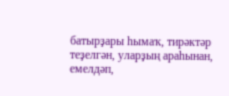батырҙары һымаҡ, тирәктәр теҙелгән, уларҙың араһынан, емелдәп,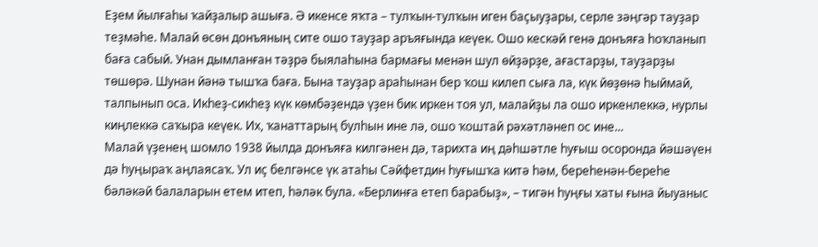Еҙем йылғаһы ҡайҙалыр ашыға. Ә икенсе яҡта – тулҡын-тулҡын иген баҫыуҙары, серле зәңгәр тауҙар теҙмәһе. Малай өсөн донъяның сите ошо тауҙар аръяғында кеүек. Ошо кескәй генә донъяға һоҡланып баға сабый. Унан дымланған тәҙрә быялаһына бармағы менән шул өйҙәрҙе, ағастарҙы, тауҙарҙы төшөрә. Шунан йәнә тышҡа баға. Бына тауҙар араһынан бер ҡош килеп сыға ла, күк йөҙөнә һыймай, талпынып оса. Икһеҙ-сикһеҙ күк көмбәҙендә үҙен бик иркен тоя ул, малайҙы ла ошо иркенлеккә, нурлы киңлеккә саҡыра кеүек. Их, ҡанаттарың булһын ине лә, ошо ҡоштай рәхәтләнеп ос ине...
Малай үҙенең шомло 1938 йылда донъяға килгәнен дә, тарихта иң дәһшәтле һуғыш осоронда йәшәүен дә һуңыраҡ аңлаясаҡ. Ул иҫ белгәнсе үк атаһы Сәйфетдин һуғышҡа китә һәм, береһенән-береһе бәләкәй балаларын етем итеп, һәләк була. «Берлинға етеп барабыҙ», – тигән һуңғы хаты ғына йыуаныс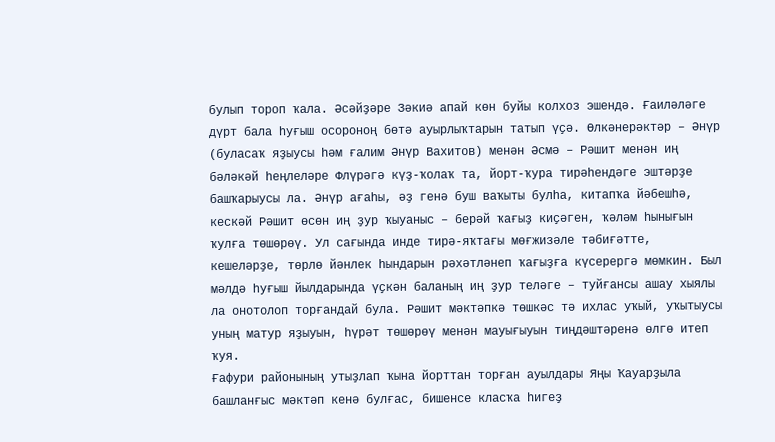булып тороп ҡала. Әсәйҙәре Зәкиә апай көн буйы колхоз эшендә. Ғаиләләге дүрт бала һуғыш осороноң бөтә ауырлыҡтарын татып үҫә. Өлкәнерәктәр – Әнүр (буласаҡ яҙыусы һәм ғалим Әнүр Вахитов) менән Әсмә – Рәшит менән иң бәләкәй һеңлеләре Флүрәгә күҙ-ҡолаҡ та, йорт-ҡура тирәһендәге эштәрҙе башҡарыусы ла. Әнүр ағаһы, әҙ генә буш ваҡыты булһа, китапҡа йәбешһә, кескәй Рәшит өсөн иң ҙур ҡыуаныс – берәй ҡағыҙ киҫәген, ҡәләм һынығын ҡулға төшөрөү. Ул сағында инде тирә-яҡтағы мөғжизәле тәбиғәтте, кешеләрҙе, төрлө йәнлек һындарын рәхәтләнеп ҡағыҙға күсерергә мөмкин. Был мәлдә һуғыш йылдарында үҫкән баланың иң ҙур теләге – туйғансы ашау хыялы ла онотолоп торғандай була. Рәшит мәктәпкә төшкәс тә ихлас уҡый, уҡытыусы уның матур яҙыуын, һүрәт төшөрөү менән мауығыуын тиңдәштәренә өлгө итеп ҡуя.
Ғафури районының утыҙлап ҡына йорттан торған ауылдары Яңы Ҡауарҙыла башланғыс мәктәп кенә булғас, бишенсе класҡа һигеҙ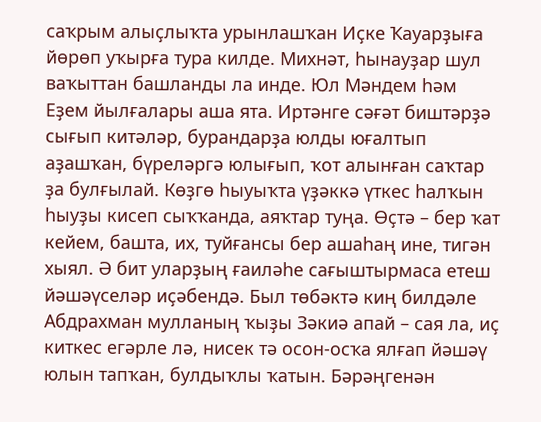саҡрым алыҫлыҡта урынлашҡан Иҫке Ҡауарҙыға йөрөп уҡырға тура килде. Михнәт, һынауҙар шул ваҡыттан башланды ла инде. Юл Мәндем һәм Еҙем йылғалары аша ята. Иртәнге сәғәт биштәрҙә сығып китәләр, бурандарҙа юлды юғалтып аҙашҡан, бүреләргә юлығып, ҡот алынған саҡтар ҙа булғылай. Көҙгө һыуыҡта үҙәккә үткес һалҡын һыуҙы кисеп сыҡҡанда, аяҡтар туңа. Өҫтә – бер ҡат кейем, башта, их, туйғансы бер ашаһаң ине, тигән хыял. Ә бит уларҙың ғаиләһе сағыштырмаса етеш йәшәүселәр иҫәбендә. Был төбәктә киң билдәле Абдрахман мулланың ҡыҙы Зәкиә апай – сая ла, иҫ киткес егәрле лә, нисек тә осон-осҡа ялғап йәшәү юлын тапҡан, булдыҡлы ҡатын. Бәрәңгенән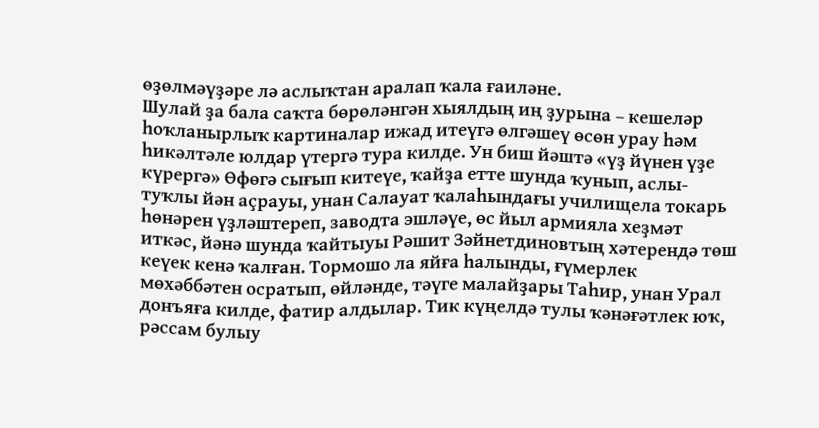өҙөлмәүҙәре лә аслыҡтан аралап ҡала ғаиләне.
Шулай ҙа бала саҡта бөрөләнгән хыялдың иң ҙурына – кешеләр һоҡланырлыҡ картиналар ижад итеүгә өлгәшеү өсөн урау һәм һикәлтәле юлдар үтергә тура килде. Ун биш йәштә «үҙ йүнен үҙе күрергә» Өфөгә сығып китеүе, ҡайҙа етте шунда ҡунып, аслы-туҡлы йән аҫрауы, унан Салауат ҡалаһындағы училищела токарь һөнәрен үҙләштереп, заводта эшләүе, өс йыл армияла хеҙмәт иткәс, йәнә шунда ҡайтыуы Рәшит Зәйнетдиновтың хәтерендә төш кеүек кенә ҡалған. Тормошо ла яйға һалынды, ғүмерлек мөхәббәтен осратып, өйләнде, тәүге малайҙары Таһир, унан Урал донъяға килде, фатир алдылар. Тик күңелдә тулы ҡәнәғәтлек юҡ, рәссам булыу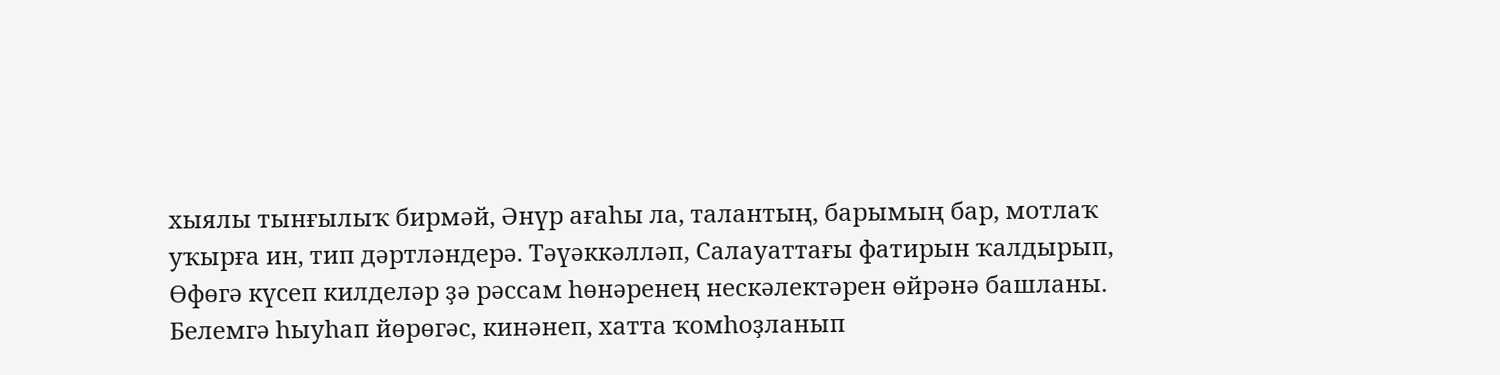хыялы тынғылыҡ бирмәй, Әнүр ағаһы ла, талантың, барымың бар, мотлаҡ уҡырға ин, тип дәртләндерә. Тәүәккәлләп, Салауаттағы фатирын ҡалдырып, Өфөгә күсеп килделәр ҙә рәссам һөнәренең нескәлектәрен өйрәнә башланы. Белемгә һыуһап йөрөгәс, кинәнеп, хатта ҡомһоҙланып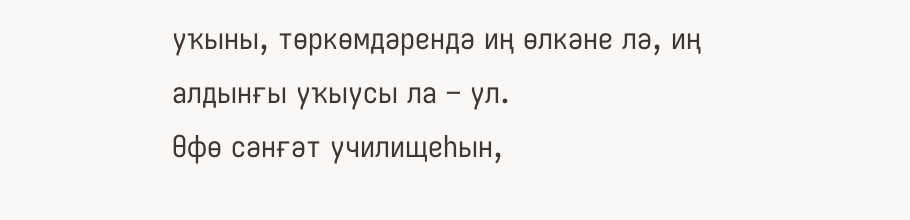уҡыны, төркөмдәрендә иң өлкәне лә, иң алдынғы уҡыусы ла – ул.
Өфө сәнғәт училищеһын,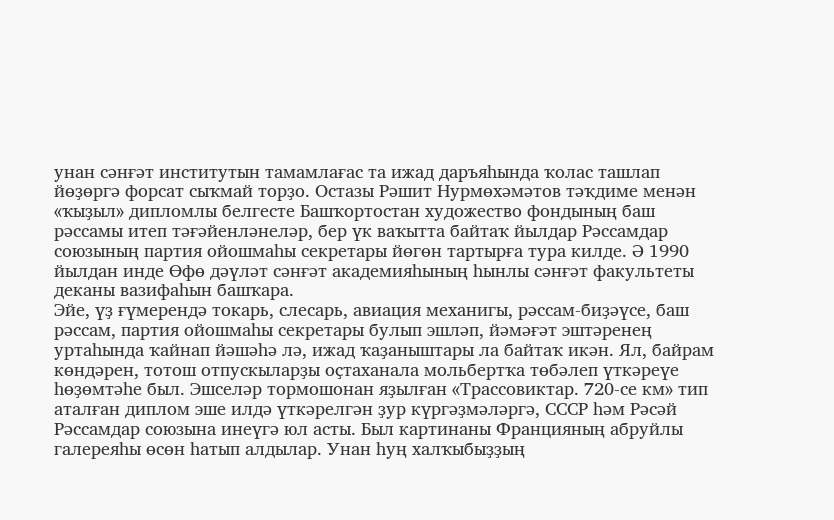унан сәнғәт институтын тамамлағас та ижад даръяһында ҡолас ташлап йөҙөргә форсат сыҡмай торҙо. Остазы Рәшит Нурмөхәмәтов тәҡдиме менән «ҡыҙыл» дипломлы белгесте Башҡортостан художество фондының баш рәссамы итеп тәғәйенләнеләр, бер үк ваҡытта байтаҡ йылдар Рәссамдар союзының партия ойошмаһы секретары йөгөн тартырға тура килде. Ә 1990 йылдан инде Өфө дәүләт сәнғәт академияһының һынлы сәнғәт факультеты деканы вазифаһын башҡара.
Эйе, үҙ ғүмерендә токарь, слесарь, авиация механигы, рәссам-биҙәүсе, баш рәссам, партия ойошмаһы секретары булып эшләп, йәмәғәт эштәренең уртаһында ҡайнап йәшәһә лә, ижад ҡаҙаныштары ла байтаҡ икән. Ял, байрам көндәрен, тотош отпускыларҙы оҫтаханала мольбертҡа төбәлеп үткәреүе һөҙөмтәһе был. Эшселәр тормошонан яҙылған «Трассовиктар. 720-се км» тип аталған диплом эше илдә үткәрелгән ҙур күргәҙмәләргә, СССР һәм Рәсәй Рәссамдар союзына инеүгә юл асты. Был картинаны Францияның абруйлы галереяһы өсөн һатып алдылар. Унан һуң халҡыбыҙҙың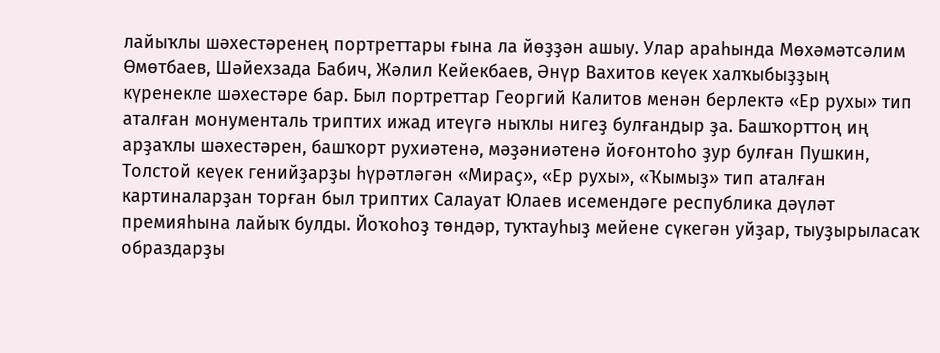лайыҡлы шәхестәренең портреттары ғына ла йөҙҙән ашыу. Улар араһында Мөхәмәтсәлим Өмөтбаев, Шәйехзада Бабич, Жәлил Кейекбаев, Әнүр Вахитов кеүек халҡыбыҙҙың күренекле шәхестәре бар. Был портреттар Георгий Калитов менән берлектә «Ер рухы» тип аталған монументаль триптих ижад итеүгә ныҡлы нигеҙ булғандыр ҙа. Башҡорттоң иң арҙаҡлы шәхестәрен, башҡорт рухиәтенә, мәҙәниәтенә йоғонтоһо ҙур булған Пушкин, Толстой кеүек генийҙарҙы һүрәтләгән «Мираҫ», «Ер рухы», «Ҡымыҙ» тип аталған картиналарҙан торған был триптих Салауат Юлаев исемендәге республика дәүләт премияһына лайыҡ булды. Йоҡоһоҙ төндәр, туҡтауһыҙ мейене сүкегән уйҙар, тыуҙырыласаҡ образдарҙы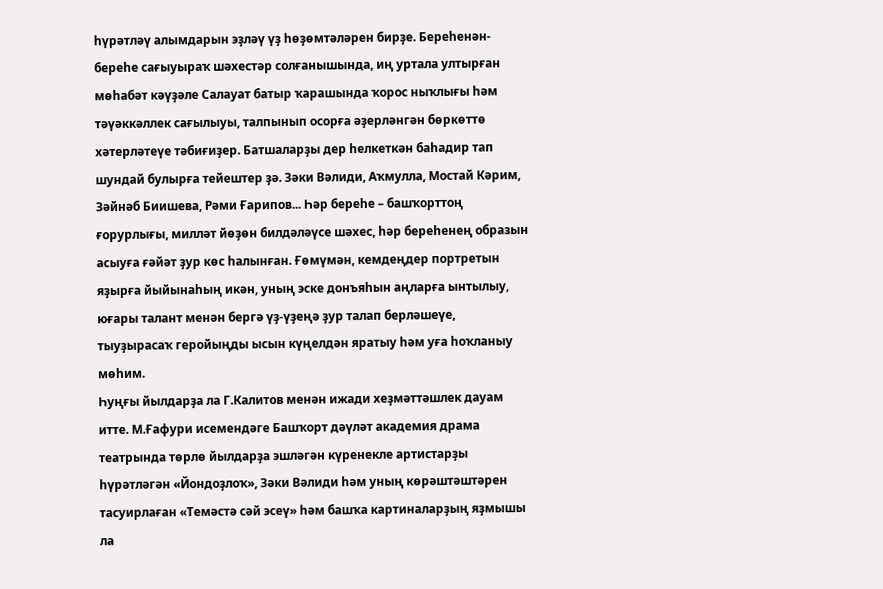һүрәтләү алымдарын эҙләү үҙ һөҙөмтәләрен бирҙе. Береһенән-береһе сағыуыраҡ шәхестәр солғанышында, иң уртала ултырған мөһабәт кәүҙәле Салауат батыр ҡарашында ҡорос ныҡлығы һәм тәүәккәллек сағылыуы, талпынып осорға әҙерләнгән бөркөттө хәтерләтеүе тәбиғиҙер. Батшаларҙы дер һелкеткән баһадир тап шундай булырға тейештер ҙә. Зәки Вәлиди, Аҡмулла, Мостай Кәрим, Зәйнәб Биишева, Рәми Ғарипов... Һәр береһе – башҡорттоң ғорурлығы, милләт йөҙөн билдәләүсе шәхес, һәр береһенең образын асыуға ғәйәт ҙур көс һалынған. Ғөмүмән, кемдеңдер портретын яҙырға йыйынаһың икән, уның эске донъяһын аңларға ынтылыу, юғары талант менән бергә үҙ-үҙеңә ҙур талап берләшеүе, тыуҙырасаҡ геройыңды ысын күңелдән яратыу һәм уға һоҡланыу мөһим.
Һуңғы йылдарҙа ла Г.Калитов менән ижади хеҙмәттәшлек дауам итте. М.Ғафури исемендәге Башҡорт дәүләт академия драма театрында төрлө йылдарҙа эшләгән күренекле артистарҙы һүрәтләгән «Йондоҙлоҡ», Зәки Вәлиди һәм уның көрәштәштәрен тасуирлаған «Темәстә сәй эсеү» һәм башҡа картиналарҙың яҙмышы ла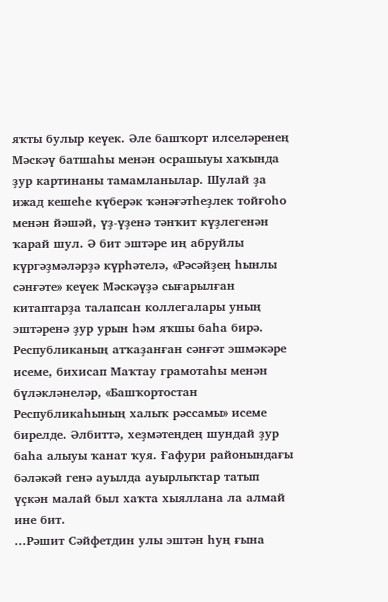яҡты булыр кеүек. Әле башҡорт илселәренең Мәскәү батшаһы менән осрашыуы хаҡында ҙур картинаны тамамланылар. Шулай ҙа ижад кешеһе күберәк ҡәнәғәтһеҙлек тойғоһо менән йәшәй, үҙ-үҙенә тәнҡит күҙлегенән ҡарай шул. Ә бит эштәре иң абруйлы күргәҙмәләрҙә күрһәтелә, «Рәсәйҙең һынлы сәнғәте» кеүек Мәскәүҙә сығарылған китаптарҙа талапсан коллегалары уның эштәренә ҙур урын һәм яҡшы баһа бирә. Республиканың атҡаҙанған сәнғәт эшмәкәре исеме, бихисап Маҡтау грамотаhы менән бүләкләнеләр, «Башҡортостан Республикаһының халыҡ рәссамы» исеме бирелде. Әлбиттә, хеҙмәтеңдең шундай ҙур баһа алыуы ҡанат ҡуя. Ғафури районындағы бәләкәй генә ауылда ауырлыҡтар татып үҫкән малай был хаҡта хыяллана ла алмай ине бит.
...Рәшит Сәйфетдин улы эштән һуң ғына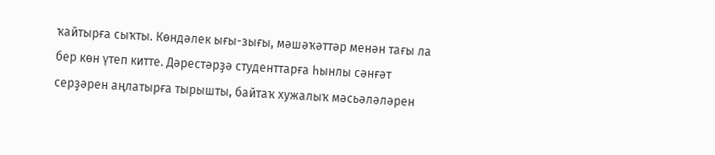ҡайтырға сыҡты. Көндәлек ығы-зығы, мәшәҡәттәр менән тағы ла бер көн үтеп китте. Дәрестәрҙә студенттарға һынлы сәнғәт серҙәрен аңлатырға тырышты, байтаҡ хужалыҡ мәсьәләләрен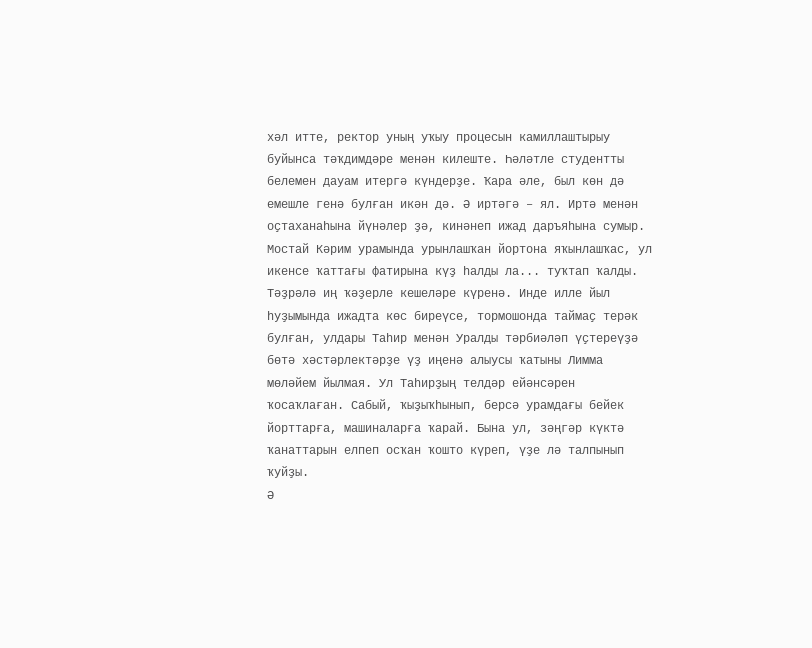хәл итте, ректор уның уҡыу процесын камиллаштырыу буйынса тәҡдимдәре менән килеште. Һәләтле студентты белемен дауам итергә күндерҙе. Ҡара әле, был көн дә емешле генә булған икән дә. Ә иртәгә – ял. Иртә менән оҫтаханаһына йүнәлер ҙә, кинәнеп ижад даръяһына сумыр.
Мостай Кәрим урамында урынлашҡан йортона яҡынлашҡас, ул икенсе ҡаттағы фатирына күҙ һалды ла... туҡтап ҡалды. Тәҙрәлә иң ҡәҙерле кешеләре күренә. Инде илле йыл һуҙымында ижадта көс биреүсе, тормошонда таймаҫ терәк булған, улдары Таһир менән Уралды тәрбиәләп үҫтереүҙә бөтә хәстәрлектәрҙе үҙ иңенә алыусы ҡатыны Лимма мөләйем йылмая. Ул Таһирҙың телдәр ейәнсәрен ҡосаҡлаған. Сабый, ҡыҙыҡһынып, берсә урамдағы бейек йорттарға, машиналарға ҡарай. Бына ул, зәңгәр күктә ҡанаттарын елпеп осҡан ҡошто күреп, үҙе лә талпынып ҡуйҙы.
Ә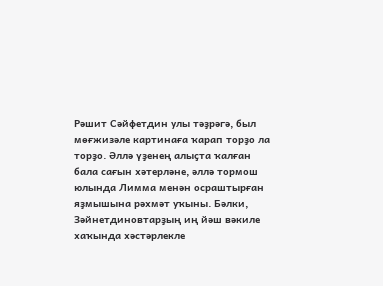Рәшит Сәйфетдин улы тәҙрәгә, был мөғжизәле картинаға ҡарап торҙо ла торҙо. Әллә үҙенең алыҫта ҡалған бала сағын хәтерләне, әллә тормош юлында Лимма менән осраштырған яҙмышына рәхмәт уҡыны. Бәлки, Зәйнетдиновтарҙың иң йәш вәкиле хаҡында хәстәрлекле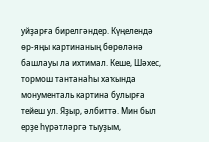уйҙарға бирелгәндер. Күңелендә өр-яңы картинаның бөрөләнә башлауы ла ихтимал. Кеше, Шәхес, тормош тантанаһы хаҡында монументаль картина булырға тейеш ул. Яҙыр, әлбиттә. Мин был ерҙе һүрәтләргә тыуҙым,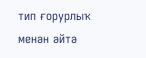тип ғорурлыҡ менән әйтә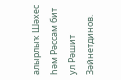алырлыҡ Шәхес һәм Рәссам бит ул Рәшит Зәйнетдинов.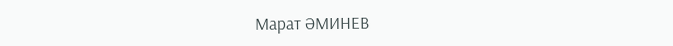Марат ӘМИНЕВ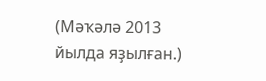(Мәҡәлә 2013 йылда яҙылған.)